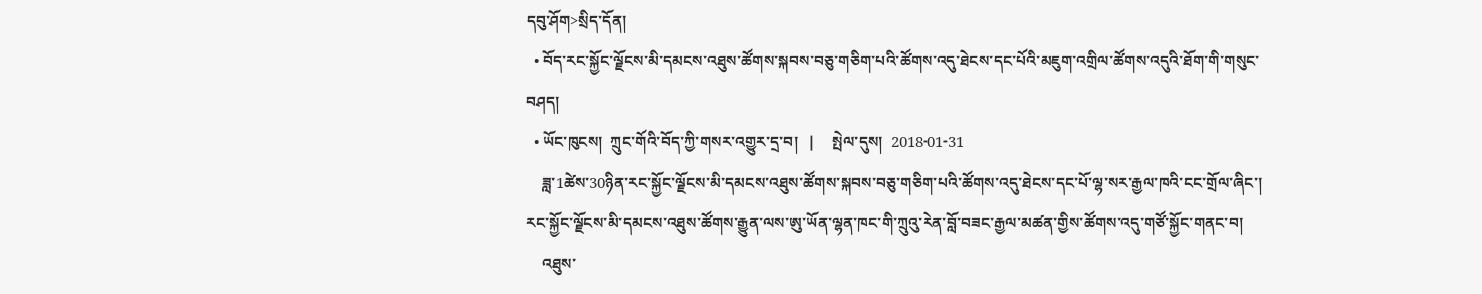དབུ་ཤོག>སྲིད་དོན།
  • བོད་རང་སྐྱོང་ལྗོངས་མི་དམངས་འཐུས་ཚོགས་སྐབས་བཅུ་གཅིག་པའི་ཚོགས་འདུ་ཐེངས་དང་པོའི་མཇུག་འགྲིལ་ཚོགས་འདུའི་ཐོག་གི་གསུང་བཤད།
  • ཡོང་ཁུངས།  ཀྲུང་གོའི་བོད་ཀྱི་གསར་འགྱུར་དྲ་བ།   |     སྤེལ་དུས།  2018-01-31
    ཟླ་1ཚེས་30ཉིན་རང་སྐྱོང་ལྗོངས་མི་དམངས་འཐུས་ཚོགས་སྐབས་བཅུ་གཅིག་པའི་ཚོགས་འདུ་ཐེངས་དང་པོ་ལྷ་སར་རྒྱལ་ཁའི་ངང་གྲོལ་ཞིང་། རང་སྐྱོང་ལྗོངས་མི་དམངས་འཐུས་ཚོགས་རྒྱུན་ལས་ཨུ་ཡོན་ལྷན་ཁང་གི་ཀྲུའུ་རེན་བློ་བཟང་རྒྱལ་མཚན་གྱིས་ཚོགས་འདུ་གཙོ་སྐྱོང་གནང་བ།
    འཐུས་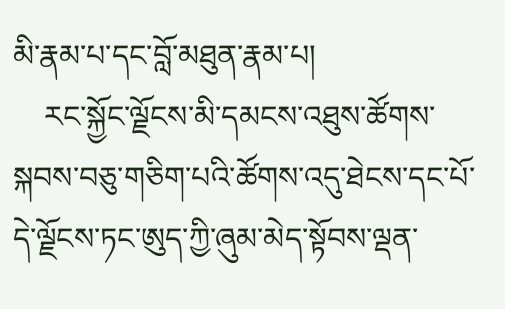མི་རྣམ་པ་དང་བློ་མཐུན་རྣམ་པ།
    རང་སྐྱོང་ལྗོངས་མི་དམངས་འཐུས་ཚོགས་སྐབས་བཅུ་གཅིག་པའི་ཚོགས་འདུ་ཐེངས་དང་པོ་དེ་ལྗོངས་ཏང་ཨུད་ཀྱི་ཞུམ་མེད་སྟོབས་ལྡན་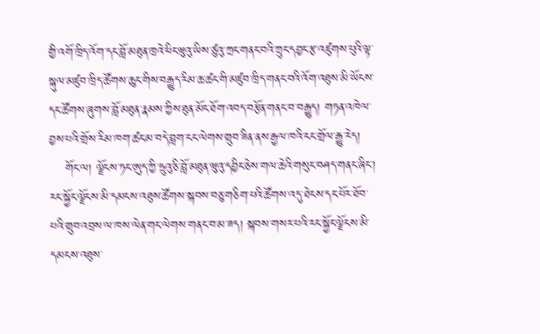གྱི་འགོ་ཁྲིད་འོག་དང་བློ་མཐུན་ཁྲའེ་ཕིང་ཝུའུ་ཡིས་ཙུའུ་ཀྲང་གནང་བའི་ཀྲུང་དབྱང་རྩ་འཛུགས་པུའི་ལྟ་སྐུལ་མཛུབ་ཁྲིད་ཚོགས་ཆུང་གིས་བརྒྱུད་རིམ་ཆ་ཚང་གི་མཛུབ་ཁྲིད་གནང་བའི་འོག་འཐུས་མི་ཡོངས་དང་ཚོགས་ཞུགས་བློ་མཐུན་རྣམས་ཀྱིས་ཐུན་མོང་ཐོག་འབད་བརྩོན་གནང་བ་བརྒྱུད། གཏན་འཁེལ་བྱས་པའི་གྲོས་རིམ་ཁག་ཚང་མ་བདེ་བླག་ངང་ལེགས་གྲུབ་ཟིན་ནས་རྒྱལ་ཁའི་ངང་གྲོལ་རྒྱུ་རེད།
    གོང་ལ། ལྗོངས་ཏང་ཨུད་ཀྱི་ཧྲུའུ་ཅི་བློ་མཐུན་ཝུའུ་དབྱིང་ཅེས་གལ་ཆེའི་གསུང་བཤད་གནང་ཞིང་། རང་སྐྱོང་ལྗོངས་མི་དམངས་འཐུས་ཚོགས་སྐབས་བཅུ་གཅིག་པའི་ཚོགས་འདུ་ཐེངས་དང་པོར་ཐོབ་པའི་གྲུབ་འབྲས་ལ་ཁས་ལེན་གང་ལེགས་གནང་བ་མ་ཟད། སྐབས་གསར་པའི་རང་སྐྱོང་ལྗོངས་མི་དམངས་འཐུས་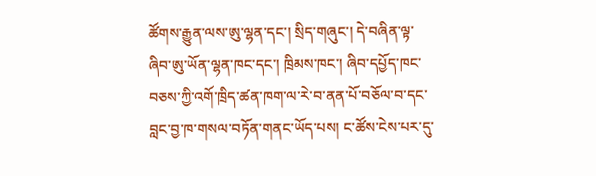ཚོགས་རྒྱུན་ལས་ཨུ་ལྷན་དང་། སྲིད་གཞུང་། དེ་བཞིན་ལྟ་ཞིབ་ཨུ་ཡོན་ལྷན་ཁང་དང་། ཁྲིམས་ཁང་། ཞིབ་དཔྱོད་ཁང་བཅས་ཀྱི་འགོ་ཁྲིད་ཚན་ཁག་ལ་རེ་བ་ནན་པོ་བཅོལ་བ་དང་བླང་བྱ་ཁ་གསལ་བཏོན་གནང་ཡོད་པས། ང་ཚོས་ངེས་པར་དུ་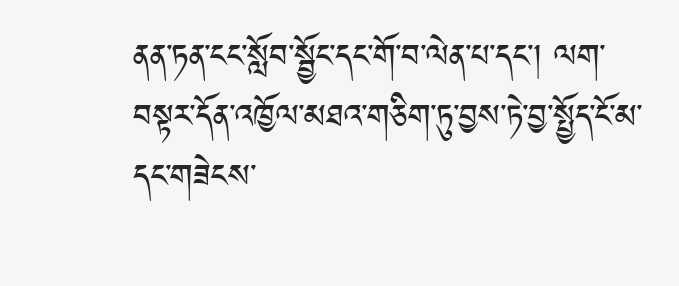ནན་ཏན་ངང་སློབ་སྦྱོང་དང་གོ་བ་ལེན་པ་དང་། ལག་བསྟར་དོན་འཁྱོལ་མཐའ་གཅིག་ཏུ་བྱས་ཏེ་བྱ་སྤྱོད་ངོ་མ་དང་གཟེངས་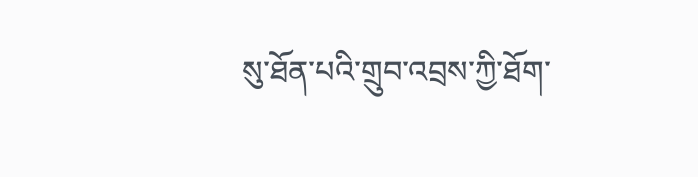སུ་ཐོན་པའི་གྲུབ་འབྲས་ཀྱི་ཐོག་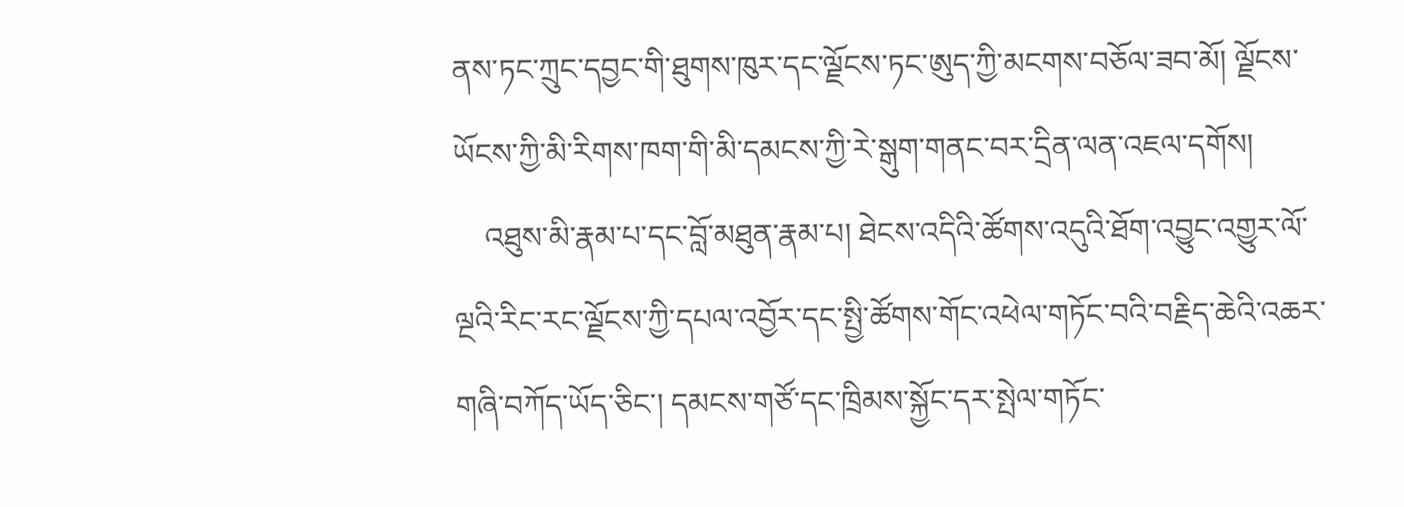ནས་ཏང་ཀྲུང་དབྱང་གི་ཐུགས་ཁུར་དང་ལྗོངས་ཏང་ཨུད་ཀྱི་མངགས་བཅོལ་ཟབ་མོ། ལྗོངས་ཡོངས་ཀྱི་མི་རིགས་ཁག་གི་མི་དམངས་ཀྱི་རེ་སྒུག་གནང་བར་དྲིན་ལན་འཇལ་དགོས།
    འཐུས་མི་རྣམ་པ་དང་བློ་མཐུན་རྣམ་པ། ཐེངས་འདིའི་ཚོགས་འདུའི་ཐོག་འབྱུང་འགྱུར་ལོ་ལྔའི་རིང་རང་ལྗོངས་ཀྱི་དཔལ་འབྱོར་དང་སྤྱི་ཚོགས་གོང་འཕེལ་གཏོང་བའི་བརྗིད་ཆེའི་འཆར་གཞི་བཀོད་ཡོད་ཅིང་། དམངས་གཙོ་དང་ཁྲིམས་སྐྱོང་དར་སྤེལ་གཏོང་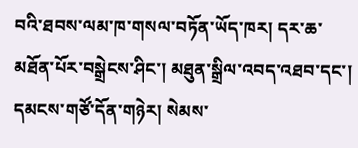བའི་ཐབས་ལམ་ཁ་གསལ་བཏོན་ཡོད་ཁར། དར་ཆ་མཐོན་པོར་བསྒྲེངས་ཤིང་། མཐུན་སྒྲིལ་འབད་འཐབ་དང་། དམངས་གཙོ་དོན་གཉེར། སེམས་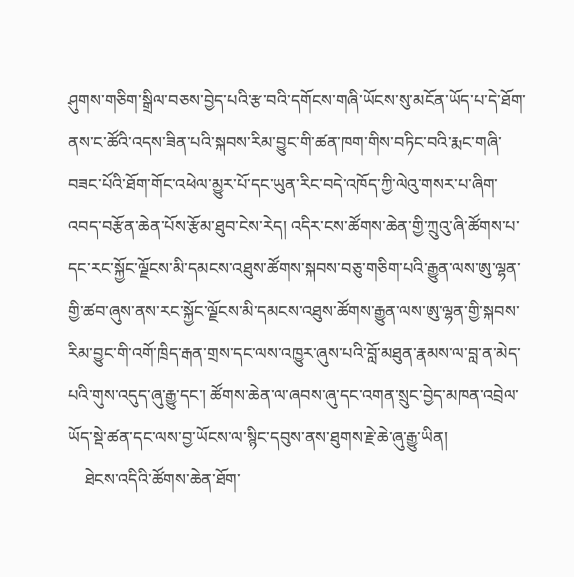ཤུགས་གཅིག་སྒྲིལ་བཅས་བྱེད་པའི་རྩ་བའི་དགོངས་གཞི་ཡོངས་སུ་མངོན་ཡོད་པ་དེ་ཐོག་ནས་ང་ཚོའི་འདས་ཟིན་པའི་སྐབས་རིམ་བྱུང་གི་ཚན་ཁག་གིས་བཏིང་བའི་རྨང་གཞི་བཟང་པོའི་ཐོག་གོང་འཕེལ་མྱུར་པོ་དང་ཡུན་རིང་བདེ་འཁོད་ཀྱི་ལེའུ་གསར་པ་ཞིག་འབད་བརྩོན་ཆེན་པོས་རྩོམ་ཐུབ་ངེས་རེད། འདིར་ངས་ཚོགས་ཆེན་གྱི་ཀྲུའུ་ཞི་ཚོགས་པ་དང་རང་སྐྱོང་ལྗོངས་མི་དམངས་འཐུས་ཚོགས་སྐབས་བཅུ་གཅིག་པའི་རྒྱུན་ལས་ཨུ་ལྷན་གྱི་ཚབ་ཞུས་ནས་རང་སྐྱོང་ལྗོངས་མི་དམངས་འཐུས་ཚོགས་རྒྱུན་ལས་ཨུ་ལྷན་གྱི་སྐབས་རིམ་བྱུང་གི་འགོ་ཁྲིད་རྒན་གྲས་དང་ལས་འཁྱུར་ཞུས་པའི་བློ་མཐུན་རྣམས་ལ་བླ་ན་མེད་པའི་གུས་འདུད་ཞུ་རྒྱུ་དང་། ཚོགས་ཆེན་ལ་ཞབས་ཞུ་དང་འགན་སྲུང་བྱེད་མཁན་འབྲེལ་ཡོད་སྡེ་ཚན་དང་ལས་བྱ་ཡོངས་ལ་སྙིང་དབུས་ནས་ཐུགས་རྗེ་ཆེ་ཞུ་རྒྱུ་ཡིན།
    ཐེངས་འདིའི་ཚོགས་ཆེན་ཐོག་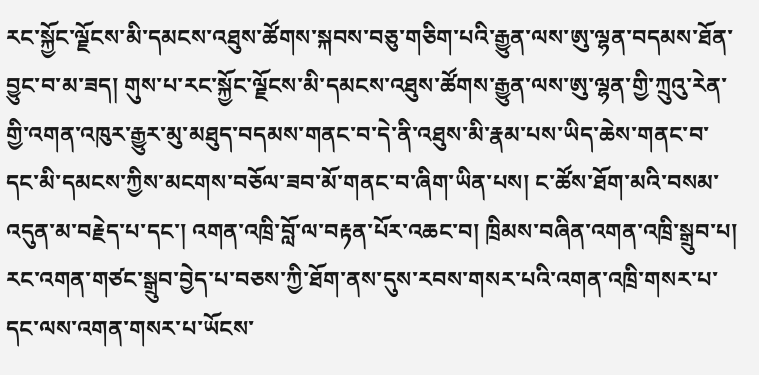རང་སྐྱོང་ལྗོངས་མི་དམངས་འཐུས་ཚོགས་སྐབས་བཅུ་གཅིག་པའི་རྒྱུན་ལས་ཨུ་ལྷན་བདམས་ཐོན་བྱུང་བ་མ་ཟད། གུས་པ་རང་སྐྱོང་ལྗོངས་མི་དམངས་འཐུས་ཚོགས་རྒྱུན་ལས་ཨུ་ལྷན་གྱི་ཀྲུའུ་རེན་གྱི་འགན་འཁུར་རྒྱུར་མུ་མཐུད་བདམས་གནང་བ་དེ་ནི་འཐུས་མི་རྣམ་པས་ཡིད་ཆེས་གནང་བ་དང་མི་དམངས་ཀྱིས་མངགས་བཅོལ་ཟབ་མོ་གནང་བ་ཞིག་ཡིན་པས། ང་ཚོས་ཐོག་མའི་བསམ་འདུན་མ་བརྗེད་པ་དང་། འགན་འཁྲི་བློ་ལ་བརྟན་པོར་འཆང་བ། ཁྲིམས་བཞིན་འགན་འཁྲི་སྒྲུབ་པ། རང་འགན་གཙང་སྒྲུབ་བྱེད་པ་བཅས་ཀྱི་ཐོག་ནས་དུས་རབས་གསར་པའི་འགན་འཁྲི་གསར་པ་དང་ལས་འགན་གསར་པ་ཡོངས་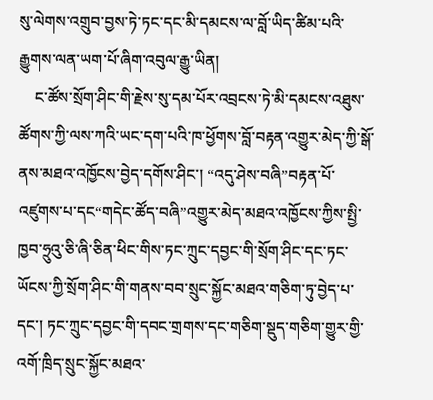སུ་ལེགས་འགྲུབ་བྱས་ཏེ་ཏང་དང་མི་དམངས་ལ་བློ་ཡིད་ཚིམ་པའི་རྒྱུགས་ལན་ཡག་པོ་ཞིག་འབུལ་རྒྱུ་ཡིན།
    ང་ཚོས་སྲོག་ཤིང་གི་རྗེས་སུ་དམ་པོར་འབྲངས་ཏེ་མི་དམངས་འཐུས་ཚོགས་ཀྱི་ལས་ཀའི་ཡང་དག་པའི་ཁ་ཕྱོགས་བློ་བརྟན་འགྱུར་མེད་ཀྱི་སྒོ་ནས་མཐའ་འཁྱོངས་བྱེད་དགོས་ཤིང་། “འདུ་ཤེས་བཞི”བརྟན་པོ་འཛུགས་པ་དང“གདེང་ཚོད་བཞི”འགྱུར་མེད་མཐའ་འཁྱོངས་ཀྱིས་སྤྱི་ཁྱབ་ཧྲུའུ་ཅི་ཞི་ཅིན་ཕིང་གིས་ཏང་ཀྲུང་དབྱང་གི་སྲོག་ཤིང་དང་ཏང་ཡོངས་ཀྱི་སྲོག་ཤིང་གི་གནས་བབ་སྲུང་སྐྱོང་མཐའ་གཅིག་ཏུ་བྱེད་པ་དང་། ཏང་ཀྲུང་དབྱང་གི་དབང་གྲགས་དང་གཅིག་སྡུད་གཅིག་གྱུར་གྱི་འགོ་ཁྲིད་སྲུང་སྐྱོང་མཐའ་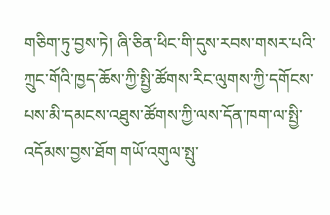གཅིག་ཏུ་བྱས་ཏེ། ཞི་ཅིན་ཕིང་གི་དུས་རབས་གསར་པའི་ཀྲུང་གོའི་ཁྱད་ཆོས་ཀྱི་སྤྱི་ཚོགས་རིང་ལུགས་ཀྱི་དགོངས་པས་མི་དམངས་འཐུས་ཚོགས་ཀྱི་ལས་དོན་ཁག་ལ་སྤྱི་འདོམས་བྱས་ཐོག གཡོ་འགུལ་སྤུ་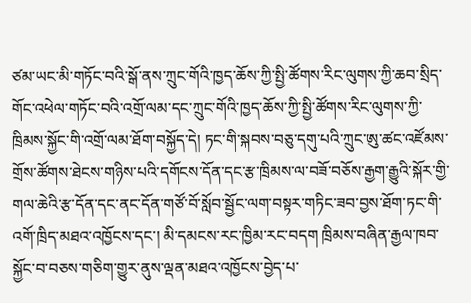ཙམ་ཡང་མི་གཏོང་བའི་སྒོ་ནས་ཀྲུང་གོའི་ཁྱད་ཆོས་ཀྱི་སྤྱི་ཚོགས་རིང་ལུགས་ཀྱི་ཆབ་སྲིད་གོང་འཕེལ་གཏོང་བའི་འགྲོ་ལམ་དང་ཀྲུང་གོའི་ཁྱད་ཆོས་ཀྱི་སྤྱི་ཚོགས་རིང་ལུགས་ཀྱི་ཁྲིམས་སྐྱོང་གི་འགྲོ་ལམ་ཐོག་བསྐྱོད་དེ། ཏང་གི་སྐབས་བཅུ་དགུ་པའི་ཀྲུང་ཨུ་ཚང་འཛོམས་གྲོས་ཚོགས་ཐེངས་གཉིས་པའི་དགོངས་དོན་དང་རྩ་ཁྲིམས་ལ་བཟོ་བཅོས་རྒྱག་རྒྱུའི་སྐོར་གྱི་གལ་ཆེའི་རྩ་དོན་དང་ནང་དོན་གཙོ་བོ་སློབ་སྦྱོང་ལག་བསྟར་གཏིང་ཟབ་བྱས་ཐོག་ཏང་གི་འགོ་ཁྲིད་མཐའ་འཁྱོངས་དང་། མི་དམངས་རང་ཁྱིམ་རང་བདག ཁྲིམས་བཞིན་རྒྱལ་ཁབ་སྐྱོང་བ་བཅས་གཅིག་གྱུར་ནུས་ལྡན་མཐའ་འཁྱོངས་བྱེད་པ་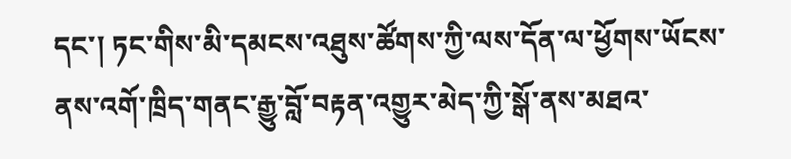དང་། ཏང་གིས་མི་དམངས་འཐུས་ཚོགས་ཀྱི་ལས་དོན་ལ་ཕྱོགས་ཡོངས་ནས་འགོ་ཁྲིད་གནང་རྒྱུ་བློ་བརྟན་འགྱུར་མེད་ཀྱི་སྒོ་ནས་མཐའ་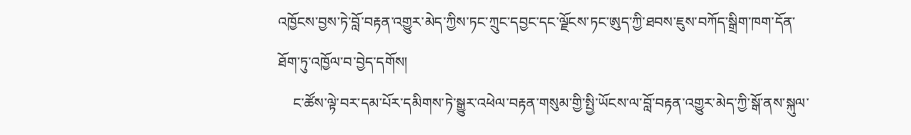འཁྱོངས་བྱས་ཏེ་བློ་བརྟན་འགྱུར་མེད་ཀྱིས་ཏང་ཀྲུང་དབྱང་དང་ལྗོངས་ཏང་ཨུད་ཀྱི་ཐབས་ཇུས་བཀོད་སྒྲིག་ཁག་དོན་ཐོག་ཏུ་འཁྱོལ་བ་བྱེད་དགོས།
    ང་ཚོས་ལྟེ་བར་དམ་པོར་དམིགས་ཏེ་སྒྱུར་འཕེལ་བརྟན་གསུམ་གྱི་སྤྱི་ཡོངས་ལ་བློ་བརྟན་འགྱུར་མེད་ཀྱི་སྒོ་ནས་སྐུལ་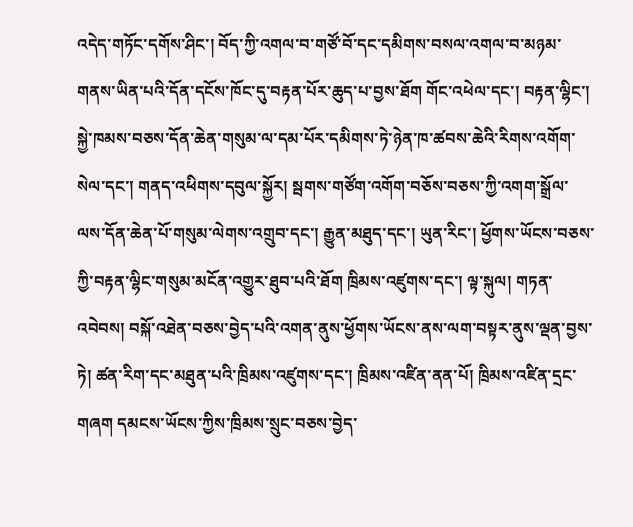འདེད་གཏོང་དགོས་ཤིང་། བོད་ཀྱི་འགལ་བ་གཙོ་བོ་དང་དམིགས་བསལ་འགལ་བ་མཉམ་གནས་ཡིན་པའི་དོན་དངོས་ཁོང་དུ་བརྟན་པོར་ཆུད་པ་བྱས་ཐོག གོང་འཕེལ་དང་། བརྟན་ལྷིང་། སྐྱེ་ཁམས་བཅས་དོན་ཆེན་གསུམ་ལ་དམ་པོར་དམིགས་ཏེ་ཉེན་ཁ་ཚབས་ཆེའི་རིགས་འགོག་སེལ་དང་། གནད་འཕིགས་དབུལ་སྐྱོར། སྦགས་གཙོག་འགོག་བཅོས་བཅས་ཀྱི་འགག་སྒྲོལ་ལས་དོན་ཆེན་པོ་གསུམ་ལེགས་འགྲུབ་དང་། རྒྱུན་མཐུད་དང་། ཡུན་རིང་། ཕྱོགས་ཡོངས་བཅས་ཀྱི་བརྟན་ལྷིང་གསུམ་མངོན་འགྱུར་ཐུབ་པའི་ཐོག ཁྲིམས་འཛུགས་དང་། ལྟ་སྐུལ། གཏན་འབེབས། བསྐོ་འཐེན་བཅས་བྱེད་པའི་འགན་ནུས་ཕྱོགས་ཡོངས་ནས་ལག་བསྟར་ནུས་ལྡན་བྱས་ཏེ། ཚན་རིག་དང་མཐུན་པའི་ཁྲིམས་འཛུགས་དང་། ཁྲིམས་འཛིན་ནན་པོ། ཁྲིམས་འཛིན་དྲང་གཞག དམངས་ཡོངས་ཀྱིས་ཁྲིམས་སྲུང་བཅས་བྱེད་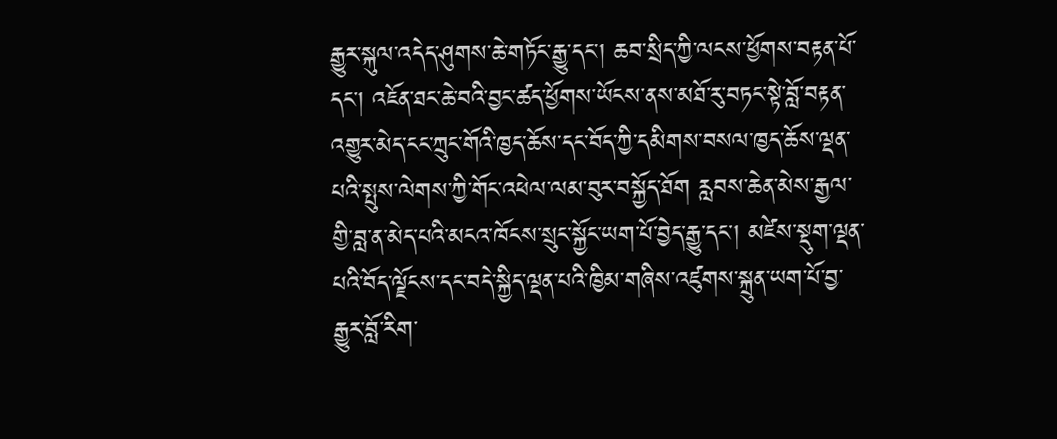རྒྱུར་སྐུལ་འདེད་ཤུགས་ཆེ་གཏོང་རྒྱུ་དང་། ཆབ་སྲིད་ཀྱི་ལངས་ཕྱོགས་བརྟན་པོ་དང་། འཇོན་ཐང་ཆེ་བའི་བྱང་ཚད་ཕྱོགས་ཡོངས་ནས་མཐོ་རུ་བཏང་སྟེ་བློ་བརྟན་འགྱུར་མེད་ངང་ཀྲུང་གོའི་ཁྱད་ཆོས་དང་བོད་ཀྱི་དམིགས་བསལ་ཁྱད་ཆོས་ལྡན་པའི་སྤུས་ལེགས་ཀྱི་གོང་འཕེལ་ལམ་བུར་བསྐྱོད་ཐོག རླབས་ཆེན་མེས་རྒྱལ་གྱི་བླ་ན་མེད་པའི་མངའ་ཁོངས་སྲུང་སྐྱོང་ཡག་པོ་བྱེད་རྒྱུ་དང་། མཛེས་སྡུག་ལྡན་པའི་བོད་ལྗོངས་དང་བདེ་སྐྱིད་ལྡན་པའི་ཁྱིམ་གཞིས་འཛུགས་སྐྲུན་ཡག་པོ་བྱ་རྒྱུར་བློ་རིག་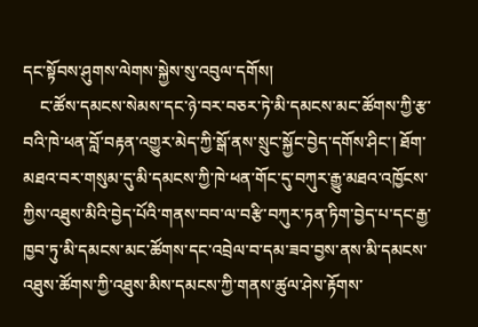དང་སྟོབས་ཤུགས་ལེགས་སྐྱེས་སུ་འབུལ་དགོས།
    ང་ཚོས་དམངས་སེམས་དང་ཉེ་བར་བཅར་ཏེ་མི་དམངས་མང་ཚོགས་ཀྱི་རྩ་བའི་ཁེ་ཕན་བློ་བརྟན་འགྱུར་མེད་ཀྱི་སྒོ་ནས་སྲུང་སྐྱོང་བྱེད་དགོས་ཤིང་། ཐོག་མཐའ་བར་གསུམ་དུ་མི་དམངས་ཀྱི་ཁེ་ཕན་གོང་དུ་བཀུར་རྒྱུ་མཐའ་འཁྱོངས་ཀྱིས་འཐུས་མིའི་བྱེད་པོའི་གནས་བབ་ལ་བརྩི་བཀུར་ཏན་ཏིག་བྱེད་པ་དང་རྒྱ་ཁྱབ་ཏུ་མི་དམངས་མང་ཚོགས་དང་འབྲེལ་བ་དམ་ཟབ་བྱས་ནས་མི་དམངས་འཐུས་ཚོགས་ཀྱི་འཐུས་མིས་དམངས་ཀྱི་གནས་ཚུལ་ཤེས་རྟོགས་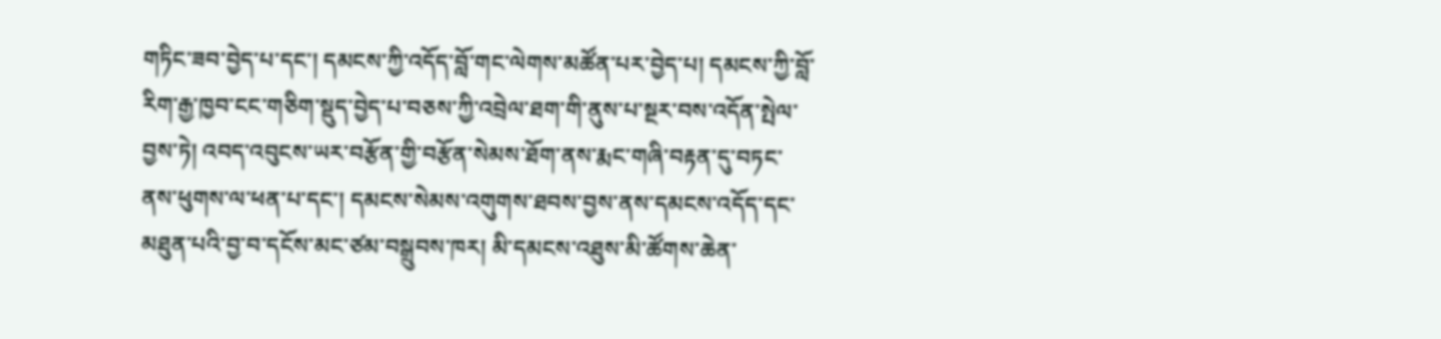གཏིང་ཟབ་བྱེད་པ་དང་། དམངས་ཀྱི་འདོད་བློ་གང་ལེགས་མཚོན་པར་བྱེད་པ། དམངས་ཀྱི་བློ་རིག་རྒྱ་ཁྱབ་ངང་གཅིག་སྡུད་བྱེད་པ་བཅས་ཀྱི་འབྲེལ་ཐག་གི་ནུས་པ་སྔར་བས་འདོན་སྤེལ་བྱས་ཏེ། འབད་འབུངས་ཡར་བརྩོན་གྱི་བརྩོན་སེམས་ཐོག་ནས་རྨང་གཞི་བརྟན་དུ་བཏང་ནས་ཕུགས་ལ་ཕན་པ་དང་། དམངས་སེམས་འགུགས་ཐབས་བྱས་ནས་དམངས་འདོད་དང་མཐུན་པའི་བྱ་བ་དངོས་མང་ཙམ་བསྒྲུབས་ཁར། མི་དམངས་འཐུས་མི་ཚོགས་ཆེན་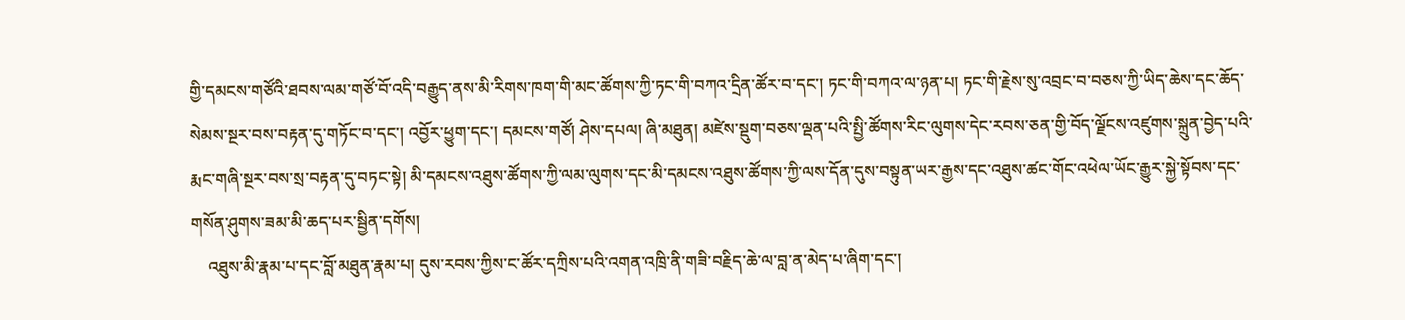གྱི་དམངས་གཙོའི་ཐབས་ལམ་གཙོ་བོ་འདི་བརྒྱུད་ནས་མི་རིགས་ཁག་གི་མང་ཚོགས་ཀྱི་ཏང་གི་བཀའ་དྲིན་ཚོར་བ་དང་། ཏང་གི་བཀའ་ལ་ཉན་པ། ཏང་གི་རྗེས་སུ་འབྲང་བ་བཅས་ཀྱི་ཡིད་ཆེས་དང་ཆོད་སེམས་སྔར་བས་བརྟན་དུ་གཏོང་བ་དང་། འབྱོར་ཕྱུག་དང་། དམངས་གཙོ། ཤེས་དཔལ། ཞི་མཐུན། མཛེས་སྡུག་བཅས་ལྡན་པའི་སྤྱི་ཚོགས་རིང་ལུགས་དེང་རབས་ཅན་གྱི་བོད་ལྗོངས་འཛུགས་སྐྲུན་བྱེད་པའི་རྨང་གཞི་སྔར་བས་སྲ་བརྟན་དུ་བཏང་སྟེ། མི་དམངས་འཐུས་ཚོགས་ཀྱི་ལམ་ལུགས་དང་མི་དམངས་འཐུས་ཚོགས་ཀྱི་ལས་དོན་དུས་བསྟུན་ཡར་རྒྱས་དང་འཐུས་ཚང་གོང་འཕེལ་ཡོང་རྒྱུར་སྐྱེ་སྟོབས་དང་གསོན་ཤུགས་ཟམ་མི་ཆད་པར་སྦྱིན་དགོས།
    འཐུས་མི་རྣམ་པ་དང་བློ་མཐུན་རྣམ་པ། དུས་རབས་ཀྱིས་ང་ཚོར་དཀྲིས་པའི་འགན་འཁྲི་ནི་གཟི་བརྗིད་ཆེ་ལ་བླ་ན་མེད་པ་ཞིག་དང་།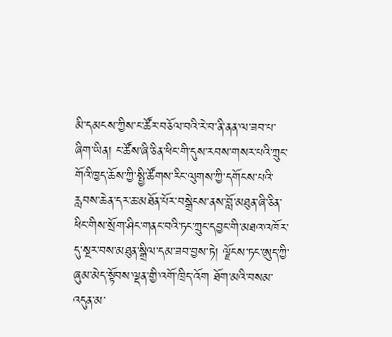མི་དམངས་ཀྱིས་ང་ཚོར་བཅོལ་བའི་རེ་བ་ནི་ནན་ལ་ཟབ་པ་ཞིག་ཡིན། ང་ཚོས་ཞི་ཅིན་ཕིང་གི་དུས་རབས་གསར་པའི་ཀྲུང་གོའི་ཁྱད་ཆོས་ཀྱི་སྤྱི་ཚོགས་རིང་ལུགས་ཀྱི་དགོངས་པའི་རླབས་ཆེན་དར་ཆ་མཐོན་པོར་བསྒྲེངས་ནས་བློ་མཐུན་ཞི་ཅིན་ཕིང་གིས་སྲོག་ཤིང་གནང་བའི་ཏང་ཀྲུང་དབྱང་གི་མཐའ་འཁོར་དུ་སྔར་བས་མཐུན་སྒྲིལ་དམ་ཟབ་བྱས་ཏེ། ལྗོངས་ཏང་ཨུད་ཀྱི་ཞུམ་མེད་སྟོབས་ལྡན་གྱི་འགོ་ཁྲིད་འོག ཐོག་མའི་བསམ་འདུན་མ་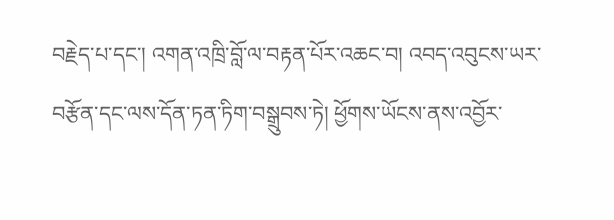བརྗེད་པ་དང་། འགན་འཁྲི་བློ་ལ་བརྟན་པོར་འཆང་བ། འབད་འབུངས་ཡར་བརྩོན་དང་ལས་དོན་ཏན་ཏིག་བསྒྲུབས་ཏེ། ཕྱོགས་ཡོངས་ནས་འབྱོར་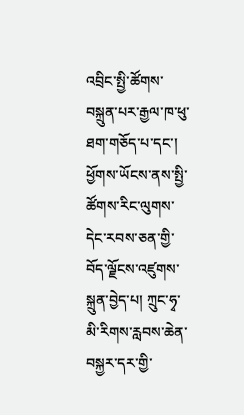འབྲིང་སྤྱི་ཚོགས་བསྐྲུན་པར་རྒྱལ་ཁ་ཕུ་ཐག་གཅོད་པ་དང་། ཕྱོགས་ཡོངས་ནས་སྤྱི་ཚོགས་རིང་ལུགས་དེང་རབས་ཅན་གྱི་བོད་ལྗོངས་འཛུགས་སྐྲུན་བྱེད་པ། ཀྲུང་ཧྭ་མི་རིགས་རླབས་ཆེན་བསྐྱར་དར་གྱི་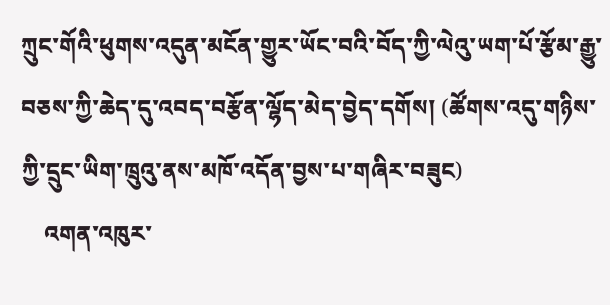ཀྲུང་གོའི་ཕུགས་འདུན་མངོན་གྱུར་ཡོང་བའི་བོད་ཀྱི་ལེའུ་ཡག་པོ་རྩོམ་རྒྱུ་བཅས་ཀྱི་ཆེད་དུ་འབད་བརྩོན་ལྷོད་མེད་བྱེད་དགོས། (ཚོགས་འདུ་གཉིས་ཀྱི་དྲུང་ཡིག་ཁྲུའུ་ནས་མཁོ་འདོན་བྱས་པ་གཞིར་བཟུང)
    འགན་འཁུར་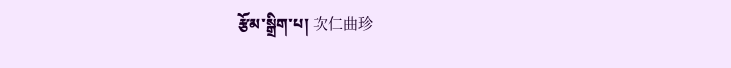རྩོམ་སྒྲིག་པ། 次仁曲珍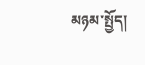མཉམ་སྤྱོད།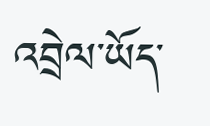འབྲེལ་ཡོད་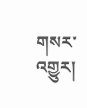གསར་འགྱུར།